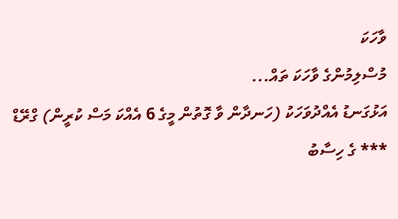ވާހަކަ
މުސްލިމުންގެ ވާހަކަ ތައް...
އަޅުގަނޑު އެއްދުވަހަކު (ހަނދާން ވާ ގޮތުން މީގެ 6 އެއްކަ މަސް ކުރީން) ގްރޭޑް *** ގެ ހިސާބު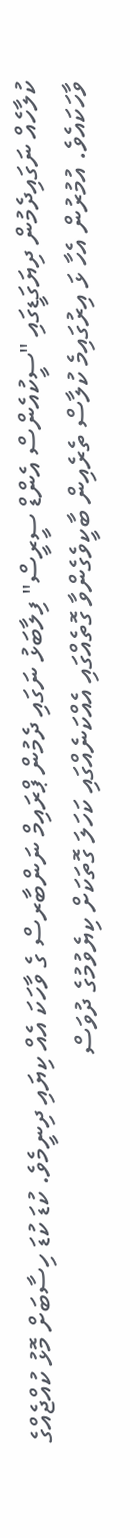ކުލާހެއް ނަގައިދެމުން ދިޔަގަޑީގައި "ސީކުއެންސް އެންޑް ސީރީސް" ފިލާބަޅު ނަގައި ދެމުން ޕްރައިމް ނަންބާރސް ގެ ވާހަކަ އެއް ކިޔައި ދިނީމެވެ. ކުޑަ ކުޑަ ހިސާބަށް މޮޅު ކުއްޖެއްގެ ވާހަކައެވެ. އުމުރުން އެހާ ޅަ އިރުގައިމެ ކުލާސް ތެރެއިން ބާކީވެގެންވާ ގޮތެއްގައި އެއްކަނެއްގައި ކަހަލަ ގޮތަކަށް ކިޔެވުމުގެ ދުވަސް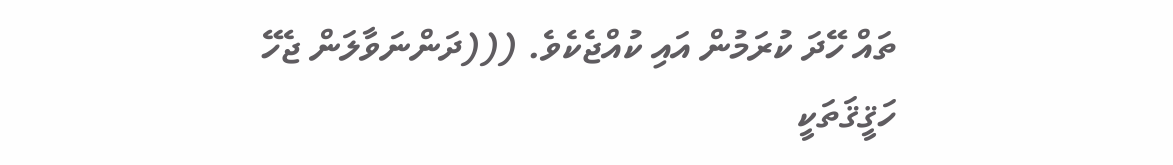ތައް ހޭދަ ކުރަމުން އައި ކުއްޖެކެވެ. (((ދަންނަވާލަން ޖެހޭ ހަޤީޤަތަކީ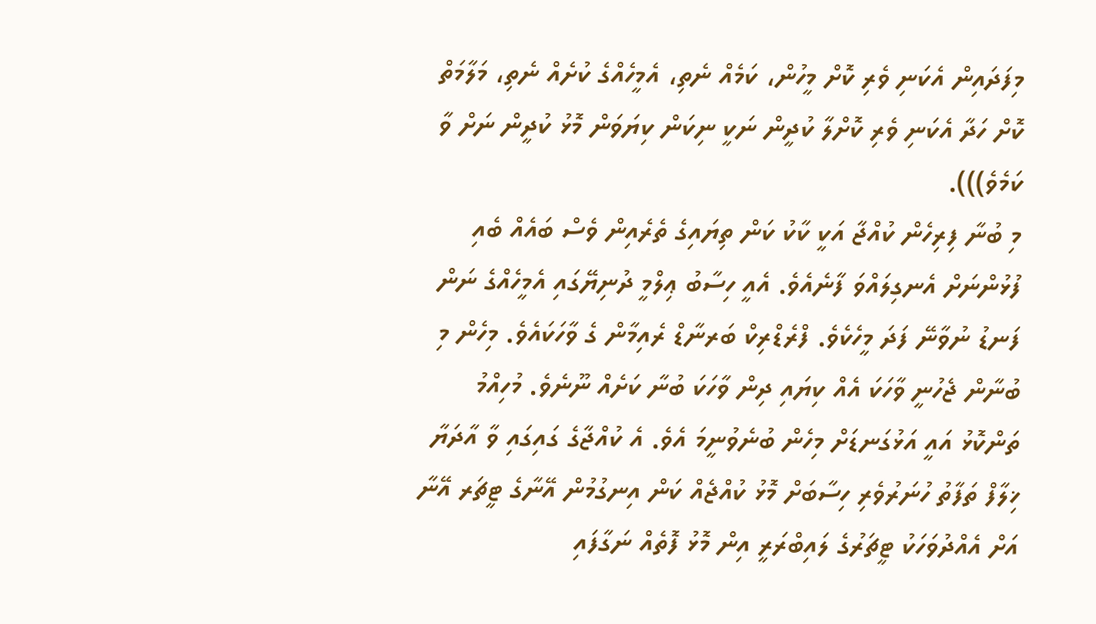މިފަދައިން އެކަނި ވެރި ކޮށް މީހުން، ކަމެއް ނެތި، އެމީހެއްގެ ކުށެއް ނެތި، މަލާމަތް ކޮށް ހަދާ އެކަނި ވެރި ކޮށްލާ ކުދީން ނަކީ ނިކަން ކިޔަވަން މޮޅު ކުދީން ނަށް ވާ ކަމެވެ))).
މި ބުނާ ފިރިހެން ކުއްޖާ އަކީ ކާކު ކަން ތިޔައިގެ ތެރެއިން ވެސް ބައެއް ބެއި ފުޅުންނަށް އެނގިލައްވަ ފާނެއެވެ. އެއީ ހިސާބު ޢިލްމީ ދުނިޔޭގައި އެމީހެއްގެ ނަން ފަނޑު ނުވާނޭ ފަދަ މީހެކެވެ. ފްރެޑްރިކް ބަރނާޑް ރެއިމާން ގެ ވާހަކައެވެ. މިހެން މި ބުނާން ޖެހުނީ ވާހަކަ އެއް ކިޔައި ދިން ވާހަކަ ބުނާ ކަށެއް ނޫނެވެ. މުހިއްމު ތަންކޮޅު އައީ އަޅުގަނޑަށް މިހެން ބުނެވުނީމަ އެވެ. އެ ކުއްޖާގެ ގައިގައި ވާ އާދަޔާ ޚިލާފް ތަފާތު ހުނަރުވެރި ހިސާބަށް މޮޅު ކުއްޖެއް ކަން އިނގުމުން އޭނާގެ ޓީޗަރ އޭނާ އަށް އެއްދުވަހަކު ޓީޗަރުގެ ލައިބްރަރީ އިން މޮޅު ފޮތެއް ނަގާފައި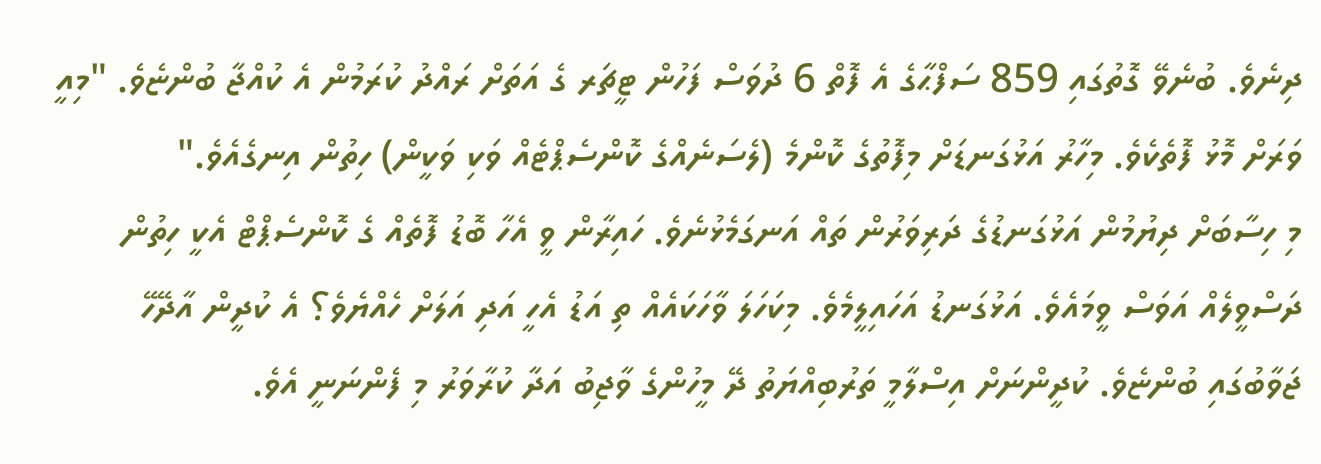ދިނެވެ. ބުނެވޭ ގޮތުގައި 859 ސަފްޙާގެ އެ ފޮތް 6 ދުވަސް ފަހުން ޓީޗަރ ގެ އަތަށް ރައްދު ކުރަމުން އެ ކުއްޖާ ބުންޏެވެ. "މިއީ ވަރަށް މޮޅު ފޮތެކެވެ. މިހާރު އަޅުގަނޑަށް މިފޮތުގެ ކޮންމެ (ލެސަނެއްގެ ކޮންސެޕްޓެއް ވަކި ވަކީން) ހިތުން އިނގެއެވެ."
މި ހިސާބަށް ދިޔުމުން އަޅުގަނޑުގެ ދަރިވަރުން ތައް އަނގަމެޅުނެވެ. ހައިރާން ވީ އެހާ ބޮޑު ފޮތެއް ގެ ކޮންސެޕްޓް އެކީ ހިތުން ދަސްވީލެއް އަވަސް ވީމައެވެ. އަޅުގަނޑު އަހައިލީމެވެ. މިކަހަލަ ވާހަކައެއް ތި އަޑު އެހީ އަދި އަލަށް ހެއްޔެވެ؟ އެ ކުދީން އާދޭހޭ ޖަވާބުގައި ބުންޏެވެ. ކުދީންނަށް އިސްލާމީ ތަރުބިއްޔަތު ދޭ މީހުންގެ ވާޖިބު އަދާ ކުރާވަރު މި ފެންނަނީ އެވެ.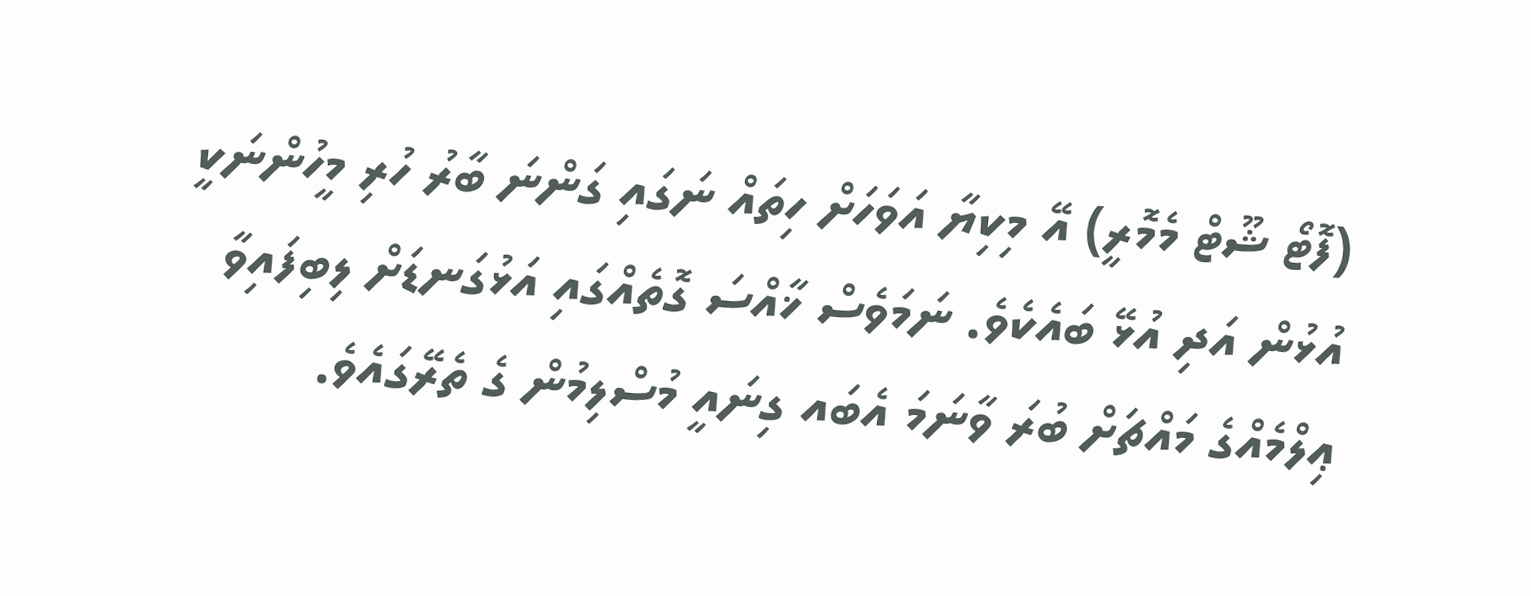(ފޮޓޯ ޝޫޓް މެމޮރީ) އޭ މިކިޔާ އަވަހަށް ހިތައް ނަގައި ގަންނަ ބާރު ހުރި މީހުންނަކީ އުޅުން އަދި އުޅޭ ބައެކެވެ. ނަމަވެސް ޚާއްސަ ގޮތެއްގައި އަޅުގަނޑަށް ލިބިފައިވާ ޢިލްމެއްގެ މައްޗަށް ބުރަ ވާނަމަ އެބައ ގިނައީ މުސްލިމުން ގެ ތެރޭގައެވެ.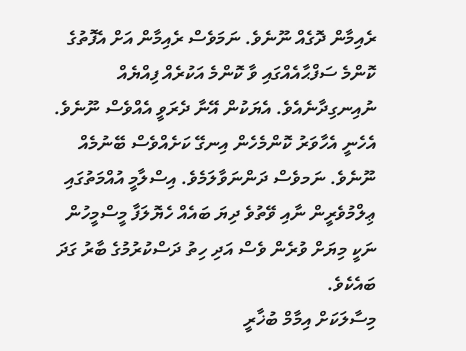ރެއިމާން ދޮގެއް ނޫނެވެ. ނަމަވެސް ރެއިމާން އަށް އެފޮތުގެ ކޮންމެ ސަފްޙާއެއްގައި ވާ ކޮންމެ އަކުރެއް ފިއްޔެއް ނުއިނގިދާނެއެވެ. އެޔަކުން އޭނާ ދެރަވީ އެއްވެސް ނޫނެވެ. އެހެނީ އެހާވަރު ކޮންމެހެން އިނގޭ ކަށެއްވެސް ބޭނުމެއް ނޫނެވެ. ނަމވެސް ދަންނަވާލަމެވެ. އިސްލާމީ އުއްމަތުގައި ޢިލްމުވެރީން ނާއި ވޭތުވެ ދިޔަ ބައެއް ހެޔޮލަފާ މީސްމީހުން ނަކީ މިޔަށް ވުރެން ވެސް އަދި ހިތު ދަސްކުރުމުގެ ބާރު ގަދަ ބައެކެވެ.
މިސާލަކަށް އިމާމް ބުޚާރީ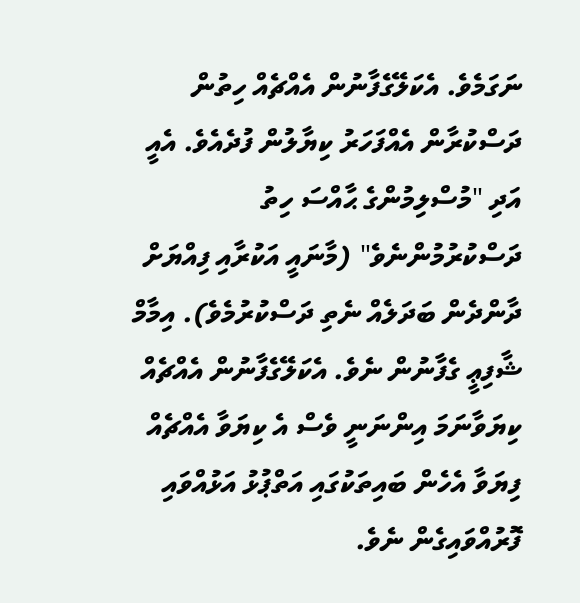ނަގަމެވެ. އެކަލޭގެފާނުން އެއްޗެއް ހިތުން ދަސްކުރާން އެއްފަހަރު ކިޔާލުން ފުދެއެވެ. އެއީ އަދި "މުސްލިމުންގެ ޙާއްސަ ހިތު ދަސްކުރުމުންނެވެ" (މާނައީ އަކުރާއި ފިއްޔަށް ދާންދެން ބަދަލެއް ނެތި ދަސްކުރުމެވެ). އިމާމް ޝާފިޢީ ގެފާނުން ނެވެ. އެކަލޭގެފާނުން އެއްޗެއް ކިޔަވާނަމަ އިންނަނީ ވެސް އެ ކިޔަވާ އެއްޗެއް ފިޔަވާ އެހެން ބައިތަކުގައި އަތްޕުޅު އަޅުއްވައި ފޮރުއްވައިގެން ނެވެ.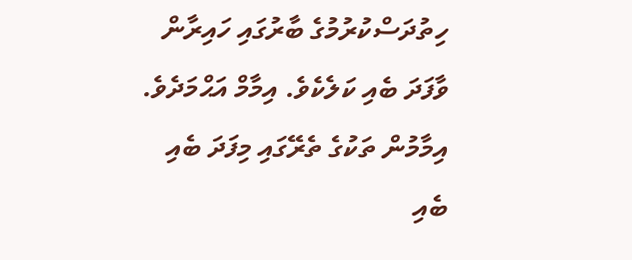ހިތުދަސްކުރުމުގެ ބާރުގައި ހައިރާން ވާފަދަ ބެއި ކަލެކެވެ. އިމާމް އަޙްމަދެވެ. އިމާމުން ތަކުގެ ތެރޭގައި މިފަދަ ބެއި ބެއި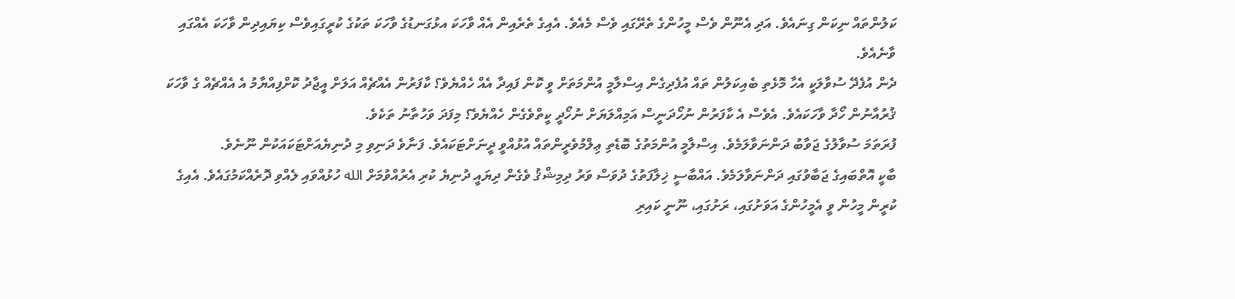ކަލުންތައް ނިކަން ގިނައެވެ. އަދި އެނޫން ވެސް މީހުންގެ ތެރޭގައި ވެސް މެއެވެ. އެއިގެ ތެރެއިން އެއް ވާހަކަ އޅުގަނޑުގެ ވާހަކަ ތަކުގެ ކުރީގައިވެސް ކިޔައިދިން ވާހަކަ އެއްގައި ވާނެއެވެ.
ދެން އުފެދޭ ސުވާލަކީ އެހާ މޮޅެތި ބެއިކަލުން ތައް އުފެދިގެން އިސްލާމީ އުންމަތަށް ވީ ކޮން ފައިދާ އެއް ހެއްޔެވެ؟ ކާފަރުން އެއްޗެއް އަލަށް އީޖާދު ކޮށްފިއްޔާމު އެ އެއްޗެއް ގެ ވާހަކަ ޤުރުއާނުން ހޯދާ ވާހަކައެވެ. އެވެސް އެ ކާފަރުން ނުހޯދަނީސް އަމިއްލަޔަށް ނުހޯދީ ކީތްވެގެން ހެއްޔެވެ؟ މިފަދަ ވަހުތާނު ތަކެވެ.
ފުރަތަމަ ސުވާލުގެ ޖަވާބު ދަންނަވާލަމެވެ. އިސްލާމީ އުންމަތުގެ ބޮޑެތި ޢިލްމުވެރީންތައް އުޅުއްވީ ދީނަށްޓަކައެވެ. ފަނާވެ ދަނިވި މި ދުނިޔެއަށްޓަކައަކުން ނޫނެވެ.
ބާކީ އޮތްބައިގެ ޖަބާވުގައި ދަންނަވާލަމެވެ. އައްބާސީ ޚިލާފަތުގެ ދުވަސް ވަރު ދިމިޝްޤު ވެގެން ދިޔައީ ދުނިޔެ ކުރި އެރުއްވުމަށް الله ހުޅުއްވައި ލެއްވި ދޮރެއްކަމުގައެވެ. އެއިގެ ކުރީން މީހުން ވީ އެމީހުންގެ އަވަށުގައި، ރަށުގައި، ނޫނީ ކައިރި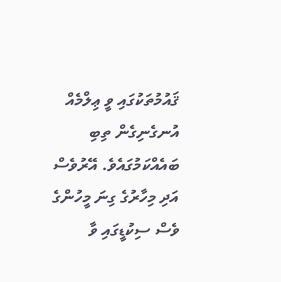ޤައުމުތަކުގައި ވީ ޢިލްމެއް އުނގެނިގެން ތިބި ބައެއްކަމުގައެވެ. އޭރުވެސް އަދި މިހާރުގެ ގިނަ މީހުންގެ ވެސް ސިކުޑީގައި ވާ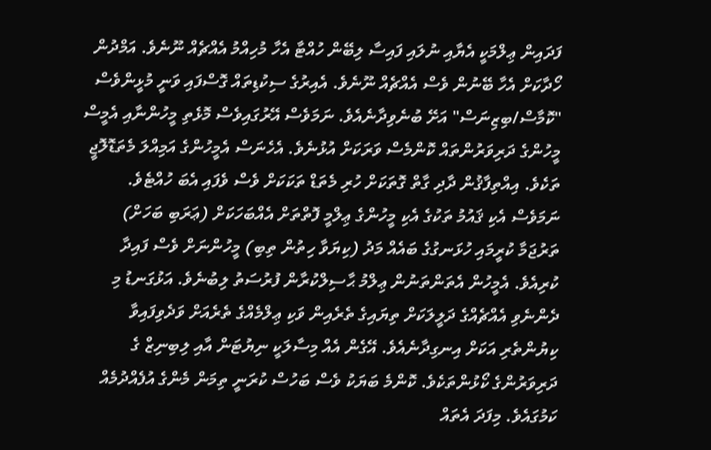ފަދައިން ޢިލްމަކީ އެޔާއި ނުލައި ފައިސާ ލިބޭން ހުއްޓާ އެހާ މުހިއްމު އެއްޗެއް ނޫނެވެ. އަމްދުން ހޯދާކަށް އެހާ ބޭނުން ވެސް އެއްޗެއް ނޫނެވެ. އެއިރުގެ ސިކުޑިތައް ގޮސްފައި ވަނީ މުޅީންވެސް "ކޮމާސް/ބިޒިނަސް" އަށޭ ބުނެވިދާނެއެވެ. ނަމަވެސް އޭރުގައިވެސް މޮޅެތި މީހުންނާއި އެމީސް މީހުންގެ ދަރިވަރުންތައް ކޮންމެސް ވަރަކަށް އުޅުނެވެ. އެހެނަސް އެމީހުންގެ އަމިއްލަ މެތަޑޮލޮޖީ ތަކެވެ. އިއްތިފާޤުން ދާދި ގާތް ގޮތަކަށް ހުރި މެތަޑް ތަކަކަށް ވެސް ވެފައި އެބަ ހުއްޓެވެ. ނަމަވެސް އެކި ޤައުމު ތަކުގެ އެކި މީހުންގެ ޢިލްމީ ފޮތްތަށް އެއްބަހަކަށް (ޢަރަބި ބަހަށް) ތަރުޖަމާ ކުރީމައި ހުޅަނގުގެ ބައެއް މަދު (ކިޔަވާ ހިތުން ތިބި) މީހުންނަށް ވެސް ފައިދާ ކުރިއެވެ. އެމީހުން އެތަންތަނުން ޢިލްމު ޙާސިލްކުރާން ފުރުސަތު ލިބުނެވެ. އަޅުގަނޑު މި ދެންނެވި އެއްޗެއްގެ ދަލީލަކަށް ތިޔައިގެ ތެރެއިން ވަކި ޢިލްމެއްގެ ތެރެއަށް ވަދެވިފައިވާ ކިޔުންތެރި އަކަށް އިނގިދާނެއެވެ. އޭގެން އެއް މިސާލަކީ ނިޔުޓަން އާއި ލިބިނިޒް ގެ ދަރިވަރުންގެ ކޯޅުންތަކެވެ. ކޮންމެ ބަޔަކު ވެސް ބަހުސް ކުރަނީ ތިމަން މެންގެ އުފެއްދުމެއް ކަމުގައެވެ. މިފަދަ އެތައް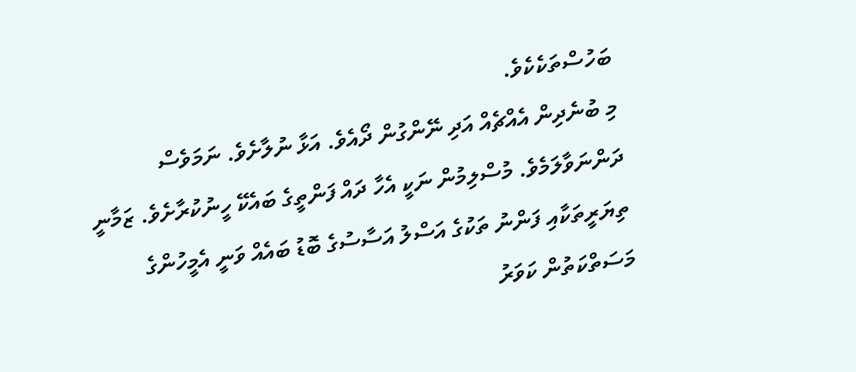ބަހުސްތަކެކެވެ.
މި ބުނެދިން އެއްޗެއް އަދި ނޭންގުން ދޯއެވެ. އަޅާ ނުލާށެވެ. ނަމަވެސް ދަންނަވާލަމެވެ. މުސްލިމުން ނަކީ އެހާ ދައް ފަންތީގެ ބައެކޭ ހީނުކުރާށެވެ. ޒަމާނީ ތިޔަރީތަކާއި ފަންނު ތަކުގެ އަސްލު އަސާސުގެ ބޮޑު ބައެއް ވަނީ އެމީހުންގެ މަސަތްކަތުން ކަވަރު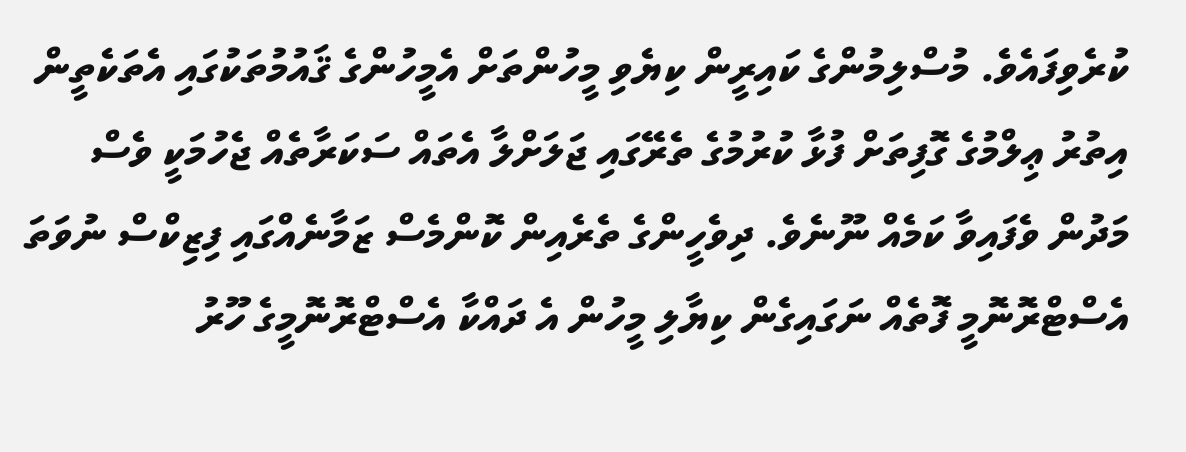ކުރެވިފައެވެ. މުސްލިމުންގެ ކައިރީން ކިޔެވި މީހުންތަށް އެމީހުންގެ ޤައުމުތަކުގައި އެތަކެތީން އިތުރު ޢިލްމުގެ ގޮފިތަށް ފުޅާ ކުރުމުގެ ތެރޭގައި ޖަލަށްލާ އެތައް ސަކަރާތެއް ޖެހުމަކީ ވެސް މަދުން ވެފައިވާ ކަމެއް ނޫނެވެ. ދިވެހީންގެ ތެރެއިން ކޮންމެސް ޒަމާނެއްގައި ފިޒިކްސް ނުވަތަ އެސްޓްރޮނޮމީ ފޮތެއް ނަގައިގެން ކިޔާލި މީހުން އެ ދައްކާ އެސްޓްރޮނޮމީގެ ހޫރު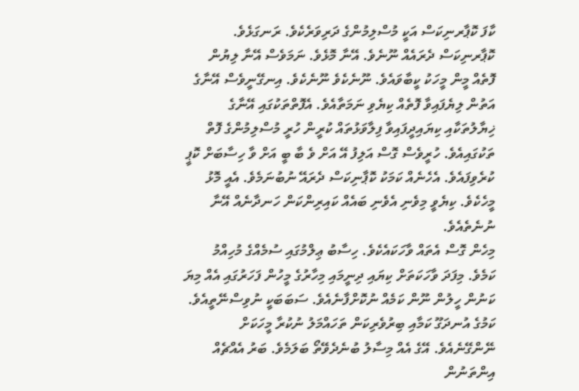ކާފަ ކޮޕާރނިކަސް އަކީ މުސްލިމުންގެ ދަރިވަރެކެވެ. ރަނގަޅެވެ. ކޮޕާރނިކަސް ދެރައެއް ނޫނެވެ. އޭނާ މޮޅެވެ. ނަމަވެސް އޭނާ ލިޔުން ފޮތެއް މީން މީހަކު ކީބާވައެވެ. ނޫނެކެވެ ނޫނެކެވެ. އިނގޭނީވެސް އޭނާގެ އަތުން ލިޔެފައިވާ ފޮތެއް ކިޔެވި ނަމަތާއެވެ. އެފޮތްތަކުގައި އޭނާގެ ޚިޔާލުތަކާއި ކިޔައިދީފައިވާ ފިލާވަޅުތައް ކުރީން ހުރީ މުސްލިމުންގެ ފޮތް ތަކުގައިއެވެ. ހުރީވެސް ގޮސް އަލިފު އޭ އަށް ވެ ބާ ބީ އަށް ވާ ހިސާބަށް ކޮޕީ ކުރެވިފައެވެ. އެހެނެއް ކަމަކު ކޮޕާނިކަސް ދެރައޭ ނުބުނަމެވެ. އެއީ މޮޅު މީހެކެވެ. ކިޔެވީ މިވެނި އެވެނި ބައެއް ކައިރިންކަން ހަނދާނެއް އޭނާ ނުނެތެއެވެ.
މިހެން ގޮސް އެތައް ވާހަކައެކެވެ. ހިސާބު ޢިލްމުގައި ސުމެއްގެ މުހިއްމު ކަމެވެ. މިފަދަ ވާހަކަތަށް ކިޔައި ދިނީމައި މިހާރުގެ މީހުން ފަހަރުގައި އެއް މިޔަ ކަނުން ހީލުން ނޫން ކަމެއް ނުކޮށްފާނެއެވެ. ސަބަބަކީ ނުވިސްނޭތީއެވެ. ކަމުގެ އުނދަގޫ ކަމާއި ބިރުވެރިކަން ތަހައްމަލު ނުކުރާ މީހަކަށް ނޭންގޭނެއެވެ. އޭގެ އެއް މިސާލު ބުނެދެވޭތޯ ބަލަމެވެ. ބަރު އެއްޗެއް އިންތަނުން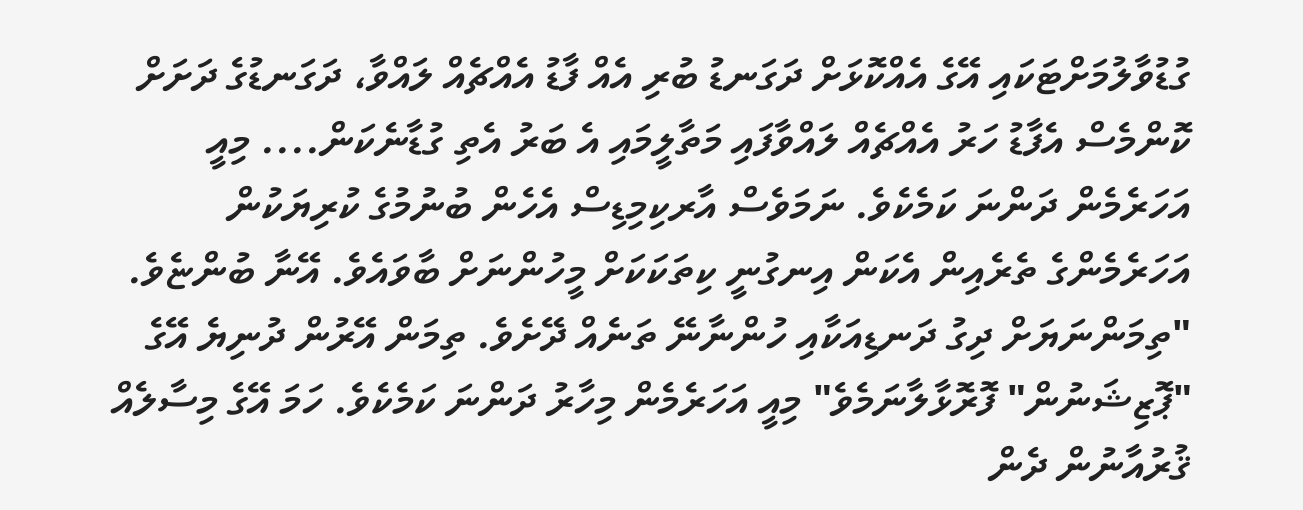ގުޑުވާލުމަށްޓަކައި އޭގެ އެއްކޮޅަށް ދަގަނޑު ބުރި އެއް ފާޑު އެއްޗެއް ލައްވާ، ދަގަނޑުގެ ދަށަށް ކޮންމެސް އެފާޑު ހަރު އެއްޗެއް ލައްވާފައި މަތާލީމައި އެ ބަރު އެތި ގުޑާނެކަން.... މިއީ އަހަރެމެން ދަންނަ ކަމެކެވެ. ނަމަވެސް އާރކިމިޑިސް އެހެން ބުނުމުގެ ކުރިޔަކުން އަހަރެމެންގެ ތެރެއިން އެކަން އިނގުނީ ކިތަކަކަށް މީހުންނަށް ބާވައެވެ. އޭނާ ބުންޏެވެ. "ތިމަންނަޔަށް ދިގު ދަނޑިއަކާއި ހުންނާނޭ ތަނެއް ދޭށެވެ. ތިމަން އޭރުން ދުނިޔެ އޭގެ "ޕޮޒިޝަނުން" ފޮރޮޅާލާނަމެވެ" މިއީ އަހަރެމެން މިހާރު ދަންނަ ކަމެކެވެ. ހަމަ އޭގެ މިސާލެއް ޤުރުއާނުން ދެން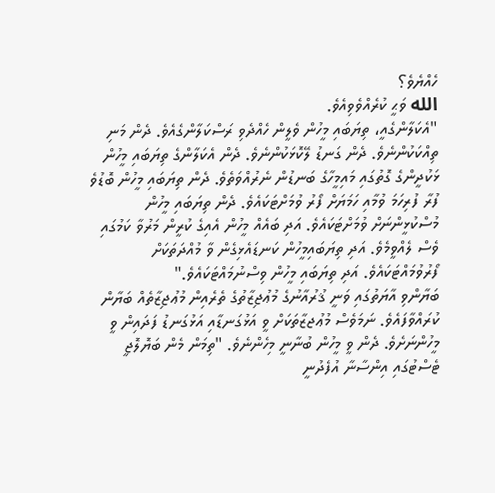ހެއްޔެވެ؟
الله ވަޙީ ކުރެއްވެވިއެވެ.
"އެކަލާންގެއީ، ތިޔަބައި މީހުން ވެލީން ހެއްދެވި ރަސްކަލާންގެއެވެ. ދެން މަނި ތިއްކަކުންނެވެ. ދެން ގަނޑު ލޭކޮޅަކުންނެވެ. ދެން އެކަލާންގެ ތިޔަބައި މީހުން ޅަކުދީންގެ ގޮތުގައި މައިމީހާގެ ބަނޑުން ނެރުއްވަތެވެ. ދެން ތިޔަބައި މީހުން ބޮޑުވެ ފުރާ ފުރިހަމަ ވުމާއި ހަމަޔަށް ފޯރު ވުމަށްޓަކައެވެ. ދެން ތިޔަބައި މީހުން މުސްކުޅީންނަށް ވުމަށްޓަކައެވެ. އަދި ބައެއް މީހުން އެއިގެ ކުރީން މަރުވާ ކަމުގައި ވެސް ލެއްވީމެވެ. އަދި ތިޔަބައިމީހުން ކަނޑައެޅިގެން ވާ މުއްދަތަކަށް ފޯރުވުމައްޓަކައެވެ. އަދި ތިޔަބައި މީހުން ވިސްނުމައްޓަކައެވެ."
ބަޔާންވި އާޔަތުގައި ވަނީ ޤުރުއާނުގެ މުޢުޖިޒާތުގެ ތެރެއިން މުޢުޖިޒާތެއް ބަޔާން ކުރައްވާފައެވެ. ނަމަވެސް މުޢުޖޒާތަކަށް ވީ އަޅުގަނޑާއި އަޅުގަނޑު ފަދައިން ވީ މީހުންނަށެވެ. ދެން ވީ މީހުން ބުނާނީ މިހެންނެވެ. "ތިމަން މެން ބަޔޮލޮޖީ ޓެސްޓުގައި އިންސާނާ އުފެދުނީ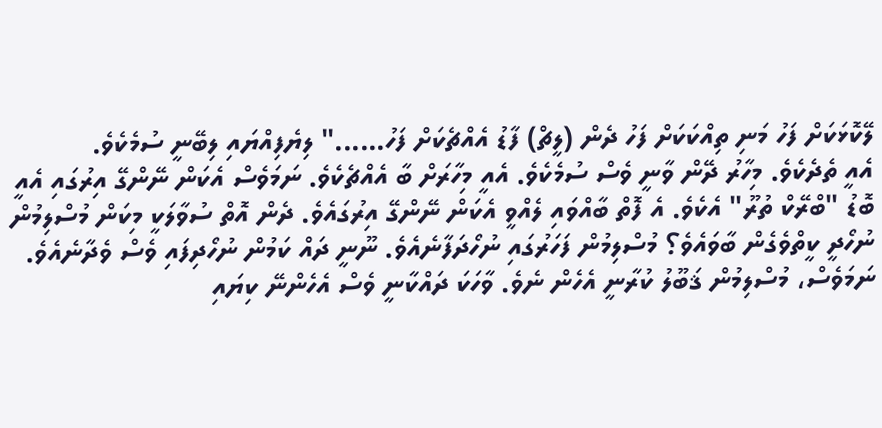ލޭކޮޅަކަށް ފަހު މަނި ތިއްކަކަށް ފަހު ދެން (ލީޗް) ފާޑު އެއްޗެކަށް ފަހު......" ލިޔެފިއްޔައި ލިބޭނީ ސުމެކެވެ.
އެއީ ތެދެކެވެ. މިހާރު ދޭން ވާނީ ވެސް ސުމެކެވެ. އެއީ މިހާރަށް ބާ އެއްޗެކެވެ. ނަމަވެސް އެކަން ނޭންގޭ އިރުގައި އެއީ ބޮޑު "ބްރޭކް ތުރޫ" އެކެވެ. އެ ފޮތް ބާއްވައި ލެއްވީ އެކަން ނޭންގޭ އިރުގައެވެ. ދެން އޮތް ސުވާލަކީ މިކަން މުސްލިމުން ނުހޯދީ ކީތްވެގެން ބާވައެވެ؟ މުސްލިމުން ފަހަރުގައި ނުހޯދަފާނެއެވެ. ނޫނީ ދައް ކަމުން ނުހޯދިފައި ވެސް ވެދާނެއެވެ. ނަމަވެސް، މުސްލިމުން ޤަބޫލު ކުރާނީ އެހެން ނެވެ. ވާހަކަ ދައްކާނީ ވެސް އެހެންނޭ ކިޔައި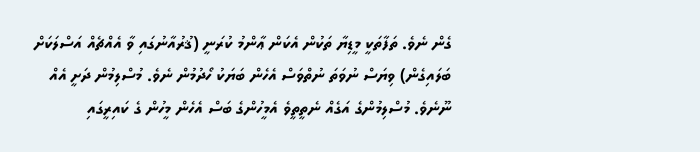ގެން ނެވެ. ތަފާތަކީ މީޑިޔާ ތަކުން އެކަން ޢާންމު ކުރަނީ (ޤުރުއާނުގައި ވާ އެއްޗެއް އަސްލަކަށް ބަލައިގެން) ވިޔަސް ނުވަތަ ނުތްވަސް އެހެން ބަޔަކު ހޯދުމުން ނެވެ. މުސްލިމުން ދަށީ އެއް ނޫނެވެ. މުސްލިމުންގެ އަގެއް ނެތީތީވެ އެމީހުންގެ ބަސް އެހެން މީހުން ގެ ކައިރީގައި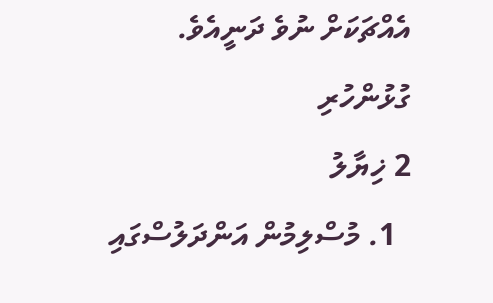އެއްޗަކަށް ނުވެ ދަނީއެވެ.
ގުޅުންހުރި
2 ޚިޔާލު
  1. މުސްލިމުން އަންދަލުސްގައި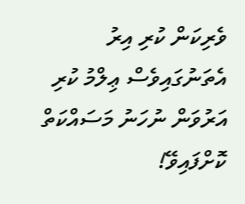ވެރިކަން ކުރި އިރު އެތަނުގައިވެސް ޢިލްމު ކުރި އަރުވަން ނުހަނު މަސައްކަތް ކޮށްފައިވޭ!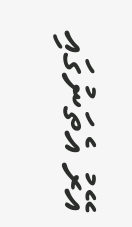އޭރު އެތަނުގައި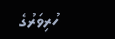ހުރިވަރުގެ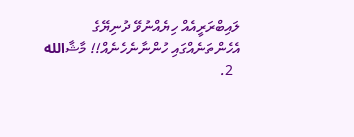ލައިބްރަރީއެއް ހިޔެއްނުވޭ ދުނިޔޭގެ އެހެންތަނެއްގައި ހުންނާނެހެނެއް!! މާޝާالله
  2.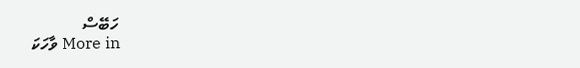ހަބޭސް
More in ވާހަކަ